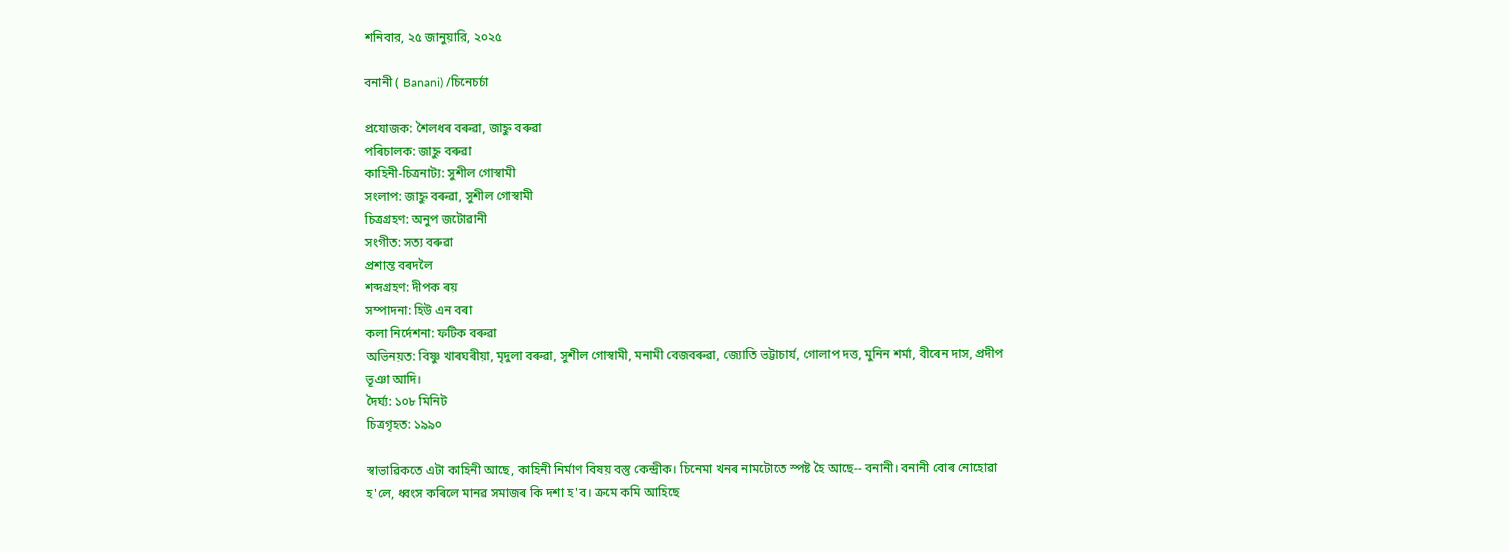শনিবার, ২৫ জানুয়ারি, ২০২৫

বনানী ( Banani) /চিনেচৰ্চা

প্ৰযোজক: শৈলধৰ বৰুৱা, জাহ্নু বৰুৱা
পৰিচালক: জাহ্নু বৰুৱা
কাহিনী-চিত্ৰনাট্য: সুশীল গোস্বামী
সংলাপ: জাহ্নু বৰুৱা, সুশীল গোস্বামী
চিত্ৰগ্ৰহণ: অনুপ জটোৱানী
সংগীত: সত্য বৰুৱা
প্ৰশান্ত বৰদলৈ
শব্দগ্ৰহণ: দীপক ৰয়
সম্পাদনা: হিউ এন বৰা
কলা নিৰ্দেশনা: ফটিক বৰুৱা
অভিনয়ত: বিষ্ণু খাৰঘৰীয়া, মৃদুলা বৰুৱা, সুশীল গোস্বামী, মনামী বেজবৰুৱা, জ্যোতি ভট্টাচাৰ্য, গোলাপ দত্ত, মুনিন শৰ্মা, বীৰেন দাস, প্ৰদীপ ভূঞা আদি।
দৈৰ্ঘ্য: ১০৮ মিনিট
চিত্ৰগৃহত: ১৯৯০

স্বাভাৱিকতে এটা কাহিনী আছে, কাহিনী নিৰ্মাণ বিষয় বস্তু কেন্দ্ৰীক। চিনেমা খনৰ নামটোতে স্পষ্ট হৈ আছে-- বনানী। বনানী বোৰ নোহোৱা হ'লে, ধ্বংস কৰিলে মানৱ সমাজৰ কি দশা হ'ব। ক্ৰমে কমি আহিছে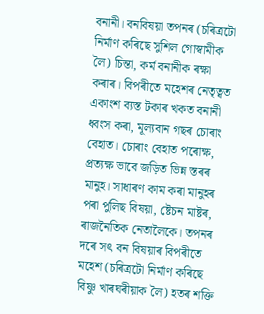বনানী। বনবিষয়া তপনৰ (চৰিত্ৰটো নিৰ্মাণ কৰিছে সুশিল গোস্বামীক লৈ) চিন্তা, কৰ্ম বনানীক ৰক্ষা কৰাৰ। বিপৰীতে মহেশৰ নেতৃত্বত একাংশ ব্যস্ত টকাৰ খকত বনানী ধ্বংস কৰা, মূল্যবান গছৰ চোৰাং বেহাত। চোৰাং বেহাত পৰোক্ষ, প্ৰত্যক্ষ ভাবে জড়িত ভিন্ন স্তৰৰ মানুহ। সাধাৰণ কাম কৰা মানুহৰ পৰা পুলিছ বিষয়া, ষ্টেচন মাষ্টৰ, ৰাজনৈতিক নেতালৈকে। তপনৰ দৰে সৎ বন বিষয়াৰ বিপৰীতে মহেশ (চৰিত্ৰটো নিৰ্মাণ কৰিছে বিষ্ণু খাৰঘৰীয়াক লৈ) হতৰ শক্তি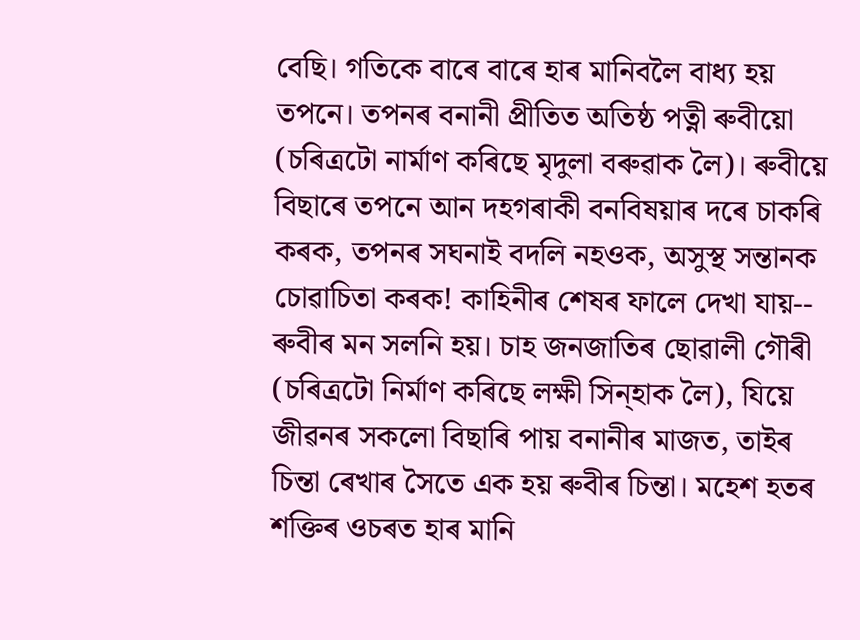বেছি। গতিকে বাৰে বাৰে হাৰ মানিবলৈ বাধ্য হয় তপনে। তপনৰ বনানী প্ৰীতিত অতিষ্ঠ পত্নী ৰুবীয়ো (চৰিত্ৰটো নাৰ্মাণ কৰিছে মৃদুলা বৰুৱাক লৈ)। ৰুবীয়ে বিছাৰে তপনে আন দহগৰাকী বনবিষয়াৰ দৰে চাকৰি কৰক, তপনৰ সঘনাই বদলি নহওক, অসুস্থ সন্তানক চোৱাচিতা কৰক! কাহিনীৰ শেষৰ ফালে দেখা যায়-- ৰুবীৰ মন সলনি হয়। চাহ জনজাতিৰ ছোৱালী গৌৰী (চৰিত্ৰটো নিৰ্মাণ কৰিছে লক্ষী সিন্‌হাক লৈ), যিয়ে জীৱনৰ সকলো বিছাৰি পায় বনানীৰ মাজত, তাইৰ চিন্তা ৰেখাৰ সৈতে এক হয় ৰুবীৰ চিন্তা। মহেশ হতৰ শক্তিৰ ওচৰত হাৰ মানি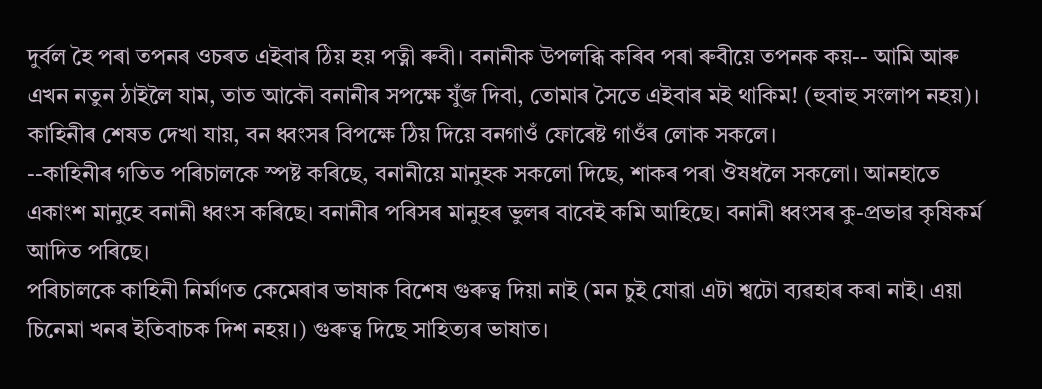দুৰ্বল হৈ পৰা তপনৰ ওচৰত এইবাৰ ঠিয় হয় পত্নী ৰুবী। বনানীক উপলব্ধি কৰিব পৰা ৰুবীয়ে তপনক কয়-- আমি আৰু এখন নতুন ঠাইলৈ যাম, তাত আকৌ বনানীৰ সপক্ষে যুঁজ দিবা, তোমাৰ সৈতে এইবাৰ মই থাকিম! (হুবাহু সংলাপ নহয়)। কাহিনীৰ শেষত দেখা যায়, বন ধ্বংসৰ বিপক্ষে ঠিয় দিয়ে বনগাওঁ ফোৰেষ্ট গাওঁৰ লোক সকলে।
--কাহিনীৰ গতিত পৰিচালকে স্পষ্ট কৰিছে, বনানীয়ে মানুহক সকলো দিছে, শাকৰ পৰা ঔষধলৈ সকলো। আনহাতে একাংশ মানুহে বনানী ধ্বংস কৰিছে। বনানীৰ পৰিসৰ মানুহৰ ভুলৰ বাবেই কমি আহিছে। বনানী ধ্বংসৰ কু-প্ৰভাৱ কৃষিকৰ্ম আদিত পৰিছে।
পৰিচালকে কাহিনী নিৰ্মাণত কেমেৰাৰ ভাষাক বিশেষ গুৰুত্ব দিয়া নাই (মন চুই যোৱা এটা শ্বটো ব্যৱহাৰ কৰা নাই। এয়া চিনেমা খনৰ ইতিবাচক দিশ নহয়।) গুৰুত্ব দিছে সাহিত্যৰ ভাষাত।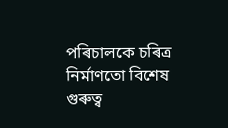পৰিচালকে চৰিত্ৰ নিৰ্মাণতো বিশেষ গুৰুত্ব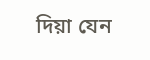দিয়া যেন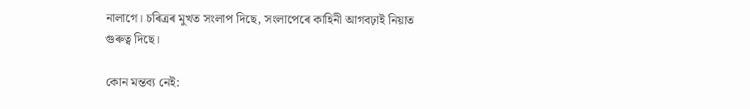নালাগে। চৰিত্ৰৰ মুখত সংলাপ দিছে, সংলাপেৰে কাহিনী আগবঢ়াই নিয়াত গুৰুত্ব দিছে।

কোন মন্তব্য নেই: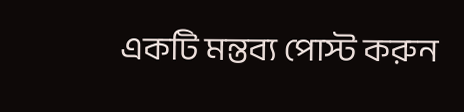একটি মন্তব্য পোস্ট করুন